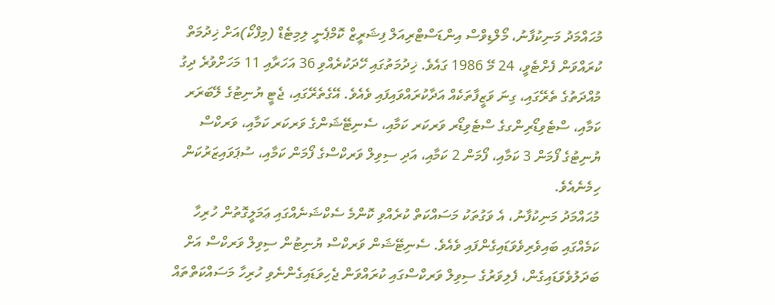މުޙައްމަދު މަނިކުފާނު، މޯލްޑިވްސް އިންޑަސްޓްރިއަލް ފިޝަރީޒް ކޮމްޕެނީ ލިމިޓެޑް (މިފްކޯ)އަށް ޚިދުމަތް ކުރައްވަން ފެށްޓެވީ، 24 މޭ 1986 ގައެވެ. ޚިދުމަތުގައި ހޭދަކުރެއްވި 36 އަހަރާއި 11 މަހަށްވުރެ ދިގު މުއްދަތުގެ ތެރޭގައި، ގިނަ ވަޒީފާތަކެއް އަދާކުރައްވައިފައި ވެއެވެ. އޭގެތެރޭގައި، ޖެޓީ ޔުނިޓުގެ ލޭބަރަރ ކަމާއި، ސްޓެވިޑޯރިންގގެ ސްޓެވިޑޯރ ވަރކަރ ކަމާއި، ސެނިޓޭޝަންގެ ވަރކަރ ކަމާއި، ވަރކްސް ޔުނިޓުގެ ފޯމަން 3 ކަމާއި، ފޯމަން 2 ކަމާއި، އަދި ސިވިލް ވަރކްސްގެ ފޯމަން ކަމާއި، ސުޕަވައިޒަރުކަން ހިމެނެއެވެ.
މުޙައްމަދު މަނިކުފާނު، އެ ވަގުތަކު މަސައްކަތް ކުރެއްވި ކޮންމެ ސެކްޝަނެއްގައި ޢަމަލީގޮތުން ހުރިހާ ކަމެއްގައި ބައިވެރިވެވަޑައިގެންފައި ވެއެވެ. ސެނިޓޭޝަން ވަރކްސް ޔުނިޓުން ސިވިލް ވަރކްސް އަށް ބަދަލުވެވަޑައިގެން، ފެލިވަރުގެ ސިވިލް ވަރކްސްގައި ކުރައްވަން ޖެހިވަޑައިގެންނެވި ހުރިހާ މަސައްކަތްތައް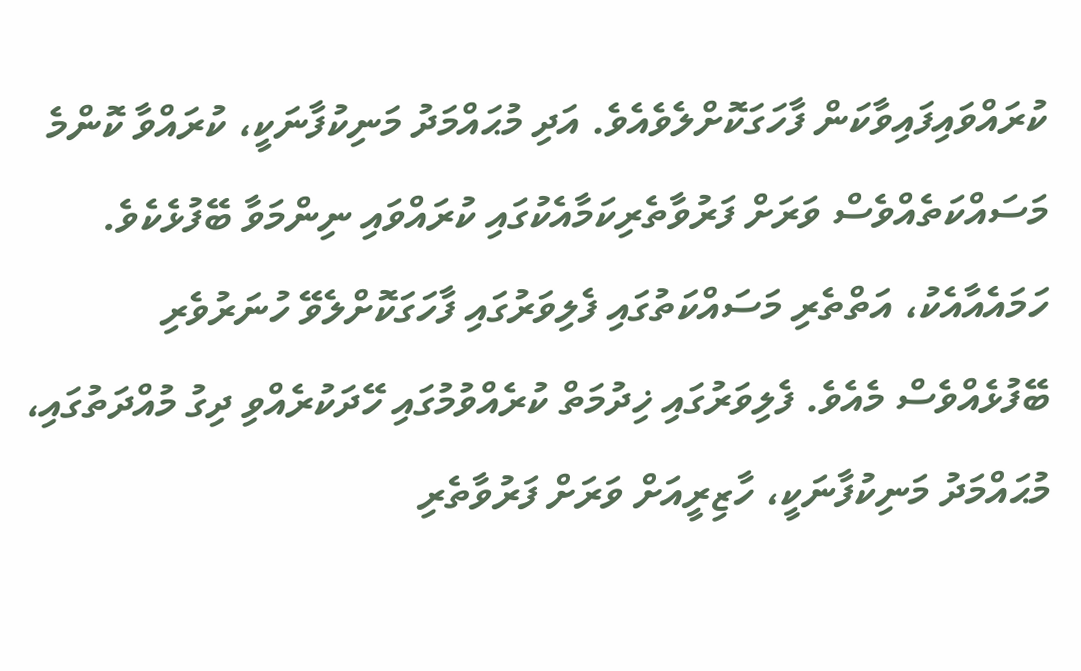ކުރައްވައިފައިވާކަން ފާހަގަކޮށްލެވެއެވެ. އަދި މުޙައްމަދު މަނިކުފާނަކީ، ކުރައްވާ ކޮންމެ މަސައްކަތެއްވެސް ވަރަށް ފަރުވާތެރިކަމާއެކުގައި ކުރައްވައި ނިންމަވާ ބޭފުޅެކެވެ. ހަމައެއާއެކު، އަތްތެރި މަސައްކަތުގައި ފެލިވަރުގައި ފާހަގަކޮށްލެވޭ ހުނަރުވެރި ބޭފުޅެއްވެސް މެއެވެ. ފެލިވަރުގައި ޚިދުމަތް ކުރެއްވުމުގައި ހޭދަކުރެއްވި ދިގު މުއްދަތުގައި، މުޙައްމަދު މަނިކުފާނަކީ، ހާޒިރީއަށް ވަރަށް ފަރުވާތެރި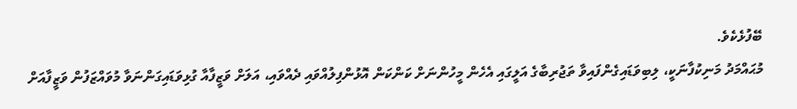ބޭފުޅެކެވެ.
މުޙައްމަދު މަނިކުފާނަކީ، ލިބިވަޑައިގެންފައިވާ ތަޖުރިބާގެ އަލީގައި އެހެން މީހުންނަށް ކަންކަން އޮޅުންފިލުއްވައި ދެއްވައި، އަލަށް ވަޒީފާއާ ގުޅިވަޑައިގަންނަވާ މުވައްޒަފުން ވަޒީފާއަށް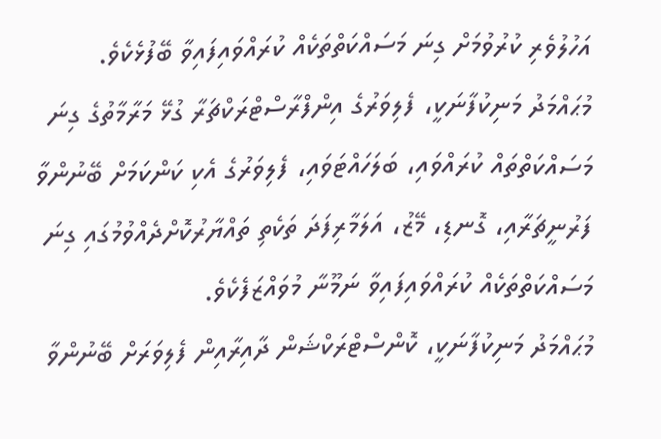އަހުލުވެރި ކުރުވުމަށް ގިނަ މަސައްކަތްތަކެއް ކުރައްވައިފައިވާ ބޭފުޅެކެވެ.
މުޙައްމަދު މަނިކުފާނަކީ، ފެލިވަރުގެ އިންފްރާސްޓްރަކްޗަރާ ގުޅޭ މަރާމާތުގެ ގިނަ މަސައްކަތްތައް ކުރައްވައި، ބަލަހައްޓަވައި، ފެލިވަރުގެ އެކި ކަންކަމަށް ބޭނުންވާ ފަރުނީޗަރާއި، ގޮނޑި، މޭޒު، އަލަމާރިފަދަ ތަކެތި ތައްޔާރުކޮށްދެއްވުމުގައި ގިނަ މަސައްކަތްތަކެއް ކުރައްވައިފައިވާ ނަމޫނާ މުވައްޒަފެކެވެ.
މުޙައްމަދު މަނިކުފާނަކީ، ކޮންސްޓްރަކްޝަން ދާއިރާއިން ފެލިވަރަށް ބޭނުންވާ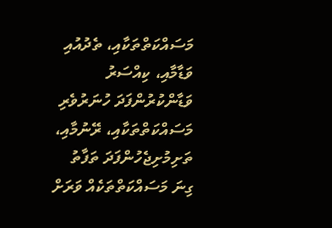މަސައްކަތްތަކާއި، ތެދުއުއި ވަޑާމާއި، ކިއްސަރު ވަޑާންކުރުންފަދަ ހުނަރުވެރި މަސައްކަތްތަކާއި، ރޭނުމާއި، ތަށިމުށިޖެހުންފަދަ ތަފާތު ގިނަ މަސައްކަތްތަކެއް ވަރަށް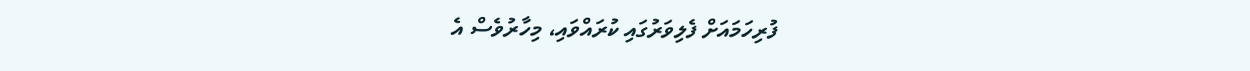ފުރިހަމައަށް ފެލިވަރުގައި ކުރައްވައި، މިހާރުވެސް އެ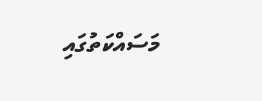މަސައްކަތުގައި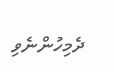ދެމިހުންނެވި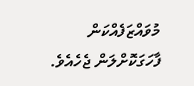މުވައްޒަފެއްކަން ފާހަގަކޮށްލަން ޖެހެއެވެ.